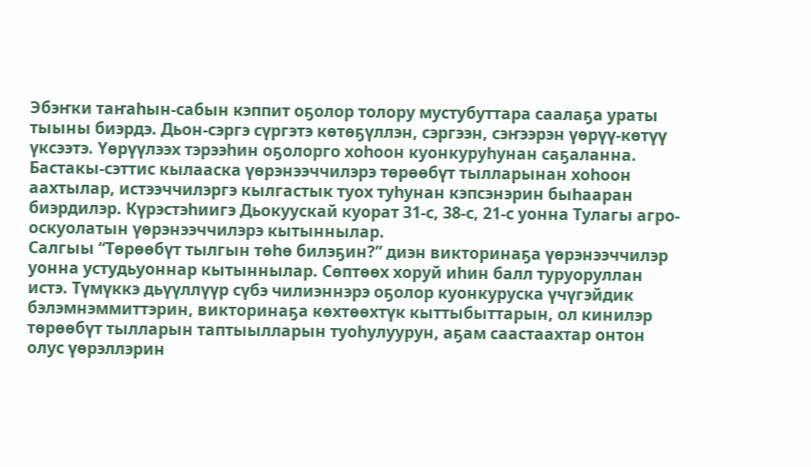Эбэҥки таҥаһын-сабын кэппит оҕолор толору мустубуттара саалаҕа ураты тыыны биэрдэ. Дьон-сэргэ сүргэтэ көтөҕүллэн, сэргээн, сэҥээрэн үөрүү-көтүү үксээтэ. Үөрүүлээх тэрээһин оҕолорго хоһоон куонкуруһунан саҕаланна. Бастакы-сэттис кылааска үөрэнээччилэрэ төрөөбүт тылларынан хоһоон аахтылар, истээччилэргэ кылгастык туох туһунан кэпсэнэрин быһааран биэрдилэр. Күрэстэһиигэ Дьокуускай куорат 31-с, 38-с, 21-с уонна Тулагы агро-оскуолатын үөрэнээччилэрэ кытыннылар.
Салгыы “Төрөөбүт тылгын төһө билэҕин?” диэн викторинаҕа үөрэнээччилэр уонна устудьуоннар кытыннылар. Сөптөөх хоруй иһин балл туруоруллан истэ. Түмүккэ дьүүллүүр сүбэ чилиэннэрэ оҕолор куонкуруска үчүгэйдик бэлэмнэммиттэрин, викторинаҕа көхтөөхтүк кыттыбыттарын, ол кинилэр төрөөбүт тылларын таптыылларын туоһулуурун, аҕам саастаахтар онтон олус үөрэллэрин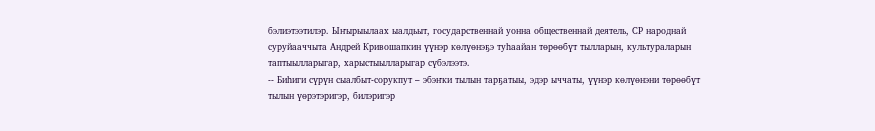бэлиэтээтилэр. Ыҥырыылаах ыалдьыт, государственнай уонна общественнай деятель, СР народнай суруйааччыта Андрей Кривошапкин үүнэр көлүөнэҕэ туһаайан төрөөбүт тылларын, культураларын таптыылларыгар, харыстыылларыгар сүбэлээтэ.
-- Биһиги сүрүн сыалбыт-сорукпут – эбэҥки тылын тарҕатыы, эдэр ыччаты, үүнэр көлүөнэни төрөөбүт тылын үөрэтэригэр, билэригэр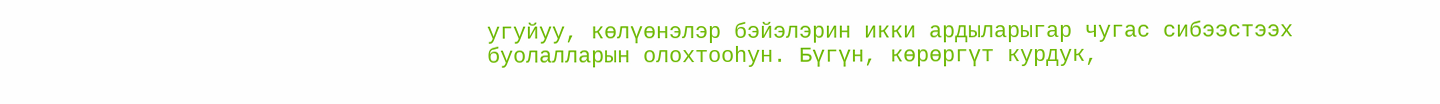угуйуу, көлүөнэлэр бэйэлэрин икки ардыларыгар чугас сибээстээх буолалларын олохтооһун. Бүгүн, көрөргүт курдук,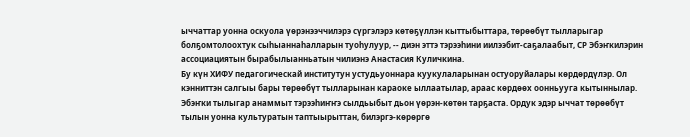ыччаттар уонна оскуола үөрэнээччилэрэ сүргэлэрэ көтөҕүллэн кыттыбыттара, төрөөбүт тылларыгар болҕомтолоохтук сыһыаннаһалларын туоһулуур, -- диэн эттэ тэрээһини иилээбит-саҕалаабыт, СР Эбэҥкилэрин ассоциациятын бырабылыанньатын чилиэнэ Анастасия Куличкина.
Бу күн ХИФУ педагогическай институтун устудьуоннара куукулаларынан остуоруйалары көрдөрдүлэр. Ол кэнниттэн салгыы бары төрөөбүт тылларынан караоке ыллаатылар, араас көрдөөх оонньууга кытыннылар.
Эбэҥки тылыгар анаммыт тэрээһиҥҥэ сылдьыбыт дьон үөрэн-көтөн тарҕаста. Ордук эдэр ыччат төрөөбүт тылын уонна культуратын таптыырыттан, билэргэ-көрөргө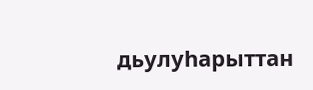дьулуһарыттан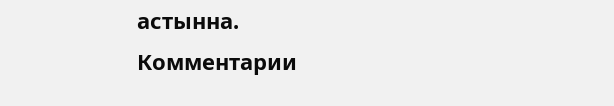астынна.
Комментарии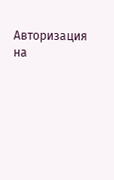Авторизация на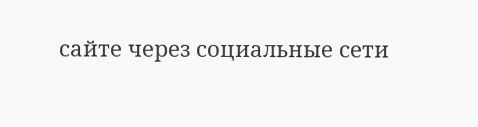сайте через социальные сети